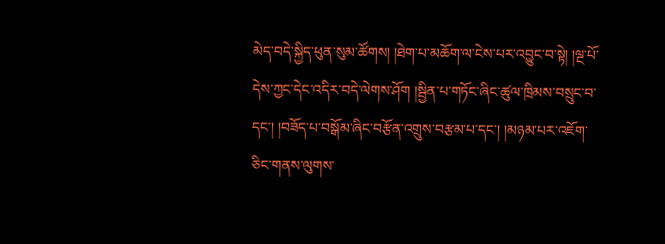མེད་བདེ་སྐྱིད་ཕུན་སུམ་ཚོགས། །ཐེག་པ་མཆོག་ལ་ངེས་པར་འབྱུང་བ་སྟེ། །ལྔ་པོ་དེས་ཀྱང་དེང་འདིར་བདེ་ལེགས་ཤོག །སྦྱིན་པ་གཏོང་ཞིང་ཚུལ་ཁྲིམས་བསྲུང་བ་དང་། །བཟོད་པ་བསྒོམ་ཞིང་བརྩོན་འགྲུས་བརྩམ་པ་དང་། །མཉམ་པར་འཇོག་ཅིང་གནས་ལུགས་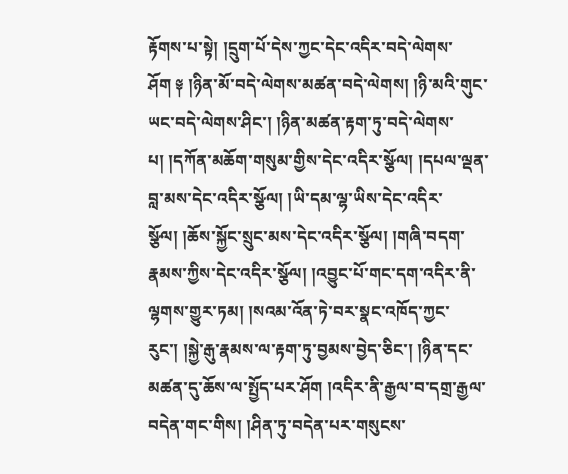རྟོགས་པ་སྟེ། །དྲུག་པོ་དེས་ཀྱང་དེང་འདིར་བདེ་ལེགས་ཤོག ༈ །ཉིན་མོ་བདེ་ལེགས་མཚན་བདེ་ལེགས། །ཉི་མའི་གུང་ཡང་བདེ་ལེགས་ཤིང་། །ཉིན་མཚན་རྟག་ཏུ་བདེ་ལེགས་པ། །དཀོན་མཆོག་གསུམ་གྱིས་དེང་འདིར་སྩོལ། །དཔལ་ལྡན་བླ་མས་དེང་འདིར་སྩོལ། །ཡི་དམ་ལྷ་ཡིས་དེང་འདིར་སྩོལ། །ཆོས་སྐྱོང་སྲུང་མས་དེང་འདིར་སྩོལ། །གཞི་བདག་རྣམས་ཀྱིས་དེང་འདིར་སྩོལ། །འབྱུང་པོ་གང་དག་འདིར་ནི་ལྷགས་གྱུར་ཏམ། །སའམ་འོན་ཏེ་བར་སྣང་འཁོད་ཀྱང་རུང་། །སྐྱེ་རྒུ་རྣམས་ལ་རྟག་ཏུ་བྱམས་བྱེད་ཅིང་། །ཉིན་དང་མཚན་དུ་ཆོས་ལ་སྤྱོད་པར་ཤོག །འདིར་ནི་རྒྱལ་བ་དགྲ་རྒྱལ་བདེན་གང་གིས། །ཤིན་ཏུ་བདེན་པར་གསུངས་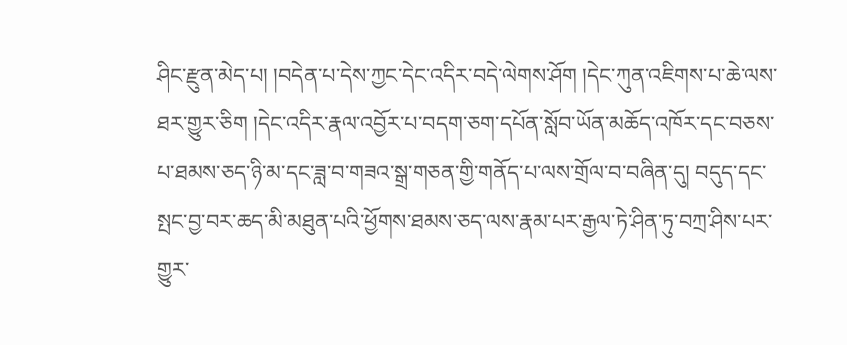ཤིང་རྫུན་མེད་པ། །བདེན་པ་དེས་ཀྱང་དེང་འདིར་བདེ་ལེགས་ཤོག །དེང་ཀུན་འཇིགས་པ་ཆེ་ལས་ཐར་གྱུར་ཅིག །དེང་འདིར་རྣལ་འབྱོར་པ་བདག་ཅག་དཔོན་སློབ་ཡོན་མཆོད་འཁོར་དང་བཅས་པ་ཐམས་ཅད་ཉི་མ་དང་ཟླ་བ་གཟའ་སྒྲ་གཅན་གྱི་གནོད་པ་ལས་གྲོལ་བ་བཞིན་དུ། བདུད་དང་སྤང་བྱ་བར་ཆད་མི་མཐུན་པའི་ཕྱོགས་ཐམས་ཅད་ལས་རྣམ་པར་རྒྱལ་ཏེ་ཤིན་ཏུ་བཀྲ་ཤིས་པར་གྱུར་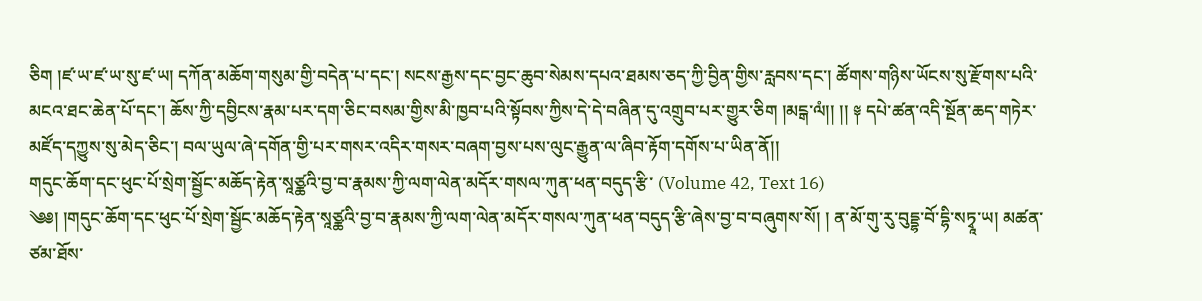ཅིག །ཛ་ཡ་ཛ་ཡ་སུ་ཛ་ཡ། དཀོན་མཆོག་གསུམ་གྱི་བདེན་པ་དང་། སངས་རྒྱས་དང་བྱང་ཆུབ་སེམས་དཔའ་ཐམས་ཅད་ཀྱི་བྱིན་གྱིས་རླབས་དང་། ཚོགས་གཉིས་ཡོངས་སུ་རྫོགས་པའི་མངའ་ཐང་ཆེན་པོ་དང་། ཆོས་ཀྱི་དབྱིངས་རྣམ་པར་དག་ཅིང་བསམ་གྱིས་མི་ཁྱབ་པའི་སྟོབས་ཀྱིས་དེ་དེ་བཞིན་དུ་འགྲུབ་པར་གྱུར་ཅིག །མངྒ་ལཾ།། །། ༈ དཔེ་ཚན་འདི་སྔོན་ཆད་གཏེར་མཛོད་དཀྱུས་སུ་མེད་ཅིང་། བལ་ཡུལ་ཞེ་དགོན་གྱི་པར་གསར་འདིར་གསར་བཞག་བྱས་པས་ལུང་རྒྱུན་ལ་ཞིབ་རྟོག་དགོས་པ་ཡིན་ནོ།།
གདུང་ཆོག་དང་ཕུང་པོ་སྲེག་སྦྱོང་མཆོད་རྟེན་སཱཙྪའི་བྱ་བ་རྣམས་ཀྱི་ལག་ལེན་མདོར་གསལ་ཀུན་ཕན་བདུད་རྩི་ (Volume 42, Text 16)
༄༅། །གདུང་ཆོག་དང་ཕུང་པོ་སྲེག་སྦྱོང་མཆོད་རྟེན་སཱཙྪའི་བྱ་བ་རྣམས་ཀྱི་ལག་ལེན་མདོར་གསལ་ཀུན་ཕན་བདུད་རྩི་ཞེས་བྱ་བ་བཞུགས་སོ། ། ན་མོ་གུ་རུ་བུདྡྷ་བོ་དྷི་སཏྭཱ་ཡ། མཚན་ཙམ་ཐོས་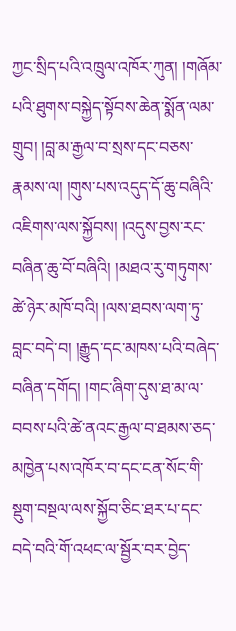ཀྱང་སྲིད་པའི་འཁྲུལ་འཁོར་ཀུན། །གཞོམ་པའི་ཐུགས་བསྐྱེད་སྟོབས་ཆེན་སྨོན་ལམ་གྲུབ། །བླ་མ་རྒྱལ་བ་སྲས་དང་བཅས་རྣམས་ལ། །གུས་པས་འདུད་དོ་ཆུ་བཞིའི་འཇིགས་ལས་སྐྱོབས། །འདུས་བྱས་རང་བཞིན་ཆུ་བོ་བཞིའི། །མཐའ་རུ་གཏུགས་ཚེ་ཉེར་མཁོ་བའི། །ལས་ཐབས་ལག་ཏུ་བླང་བདེ་བ། །རྒྱུད་དང་མཁས་པའི་བཞེད་བཞིན་དགོད། །གང་ཞིག་དུས་ཐ་མ་ལ་བབས་པའི་ཚེ་ནའང་རྒྱལ་བ་ཐམས་ཅད་མཁྱེན་པས་འཁོར་བ་དང་ངན་སོང་གི་སྡུག་བསྔལ་ལས་སྐྱོབ་ཅིང་ཐར་པ་དང་བདེ་བའི་གོ་འཕང་ལ་སྦྱོར་བར་བྱེད་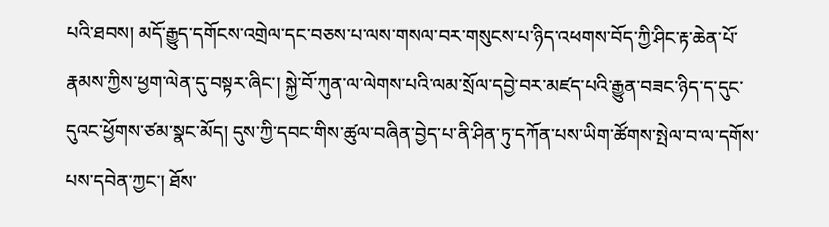པའི་ཐབས། མདོ་རྒྱུད་དགོངས་འགྲེལ་དང་བཅས་པ་ལས་གསལ་བར་གསུངས་པ་ཉིད་འཕགས་བོད་ཀྱི་ཤིང་རྟ་ཆེན་པོ་རྣམས་ཀྱིས་ཕྱག་ལེན་དུ་བསྟར་ཞིང་། སྐྱེ་བོ་ཀུན་ལ་ལེགས་པའི་ལམ་སྲོལ་དབྱེ་བར་མཛད་པའི་རྒྱུན་བཟང་ཉིད་ད་དུང་དུའང་ཕྱོགས་ཙམ་སྣང་མོད། དུས་ཀྱི་དབང་གིས་ཚུལ་བཞིན་བྱེད་པ་ནི་ཤིན་ཏུ་དཀོན་པས་ཡིག་ཚོགས་སྤེལ་བ་ལ་དགོས་པས་དབེན་ཀྱང་། ཐོས་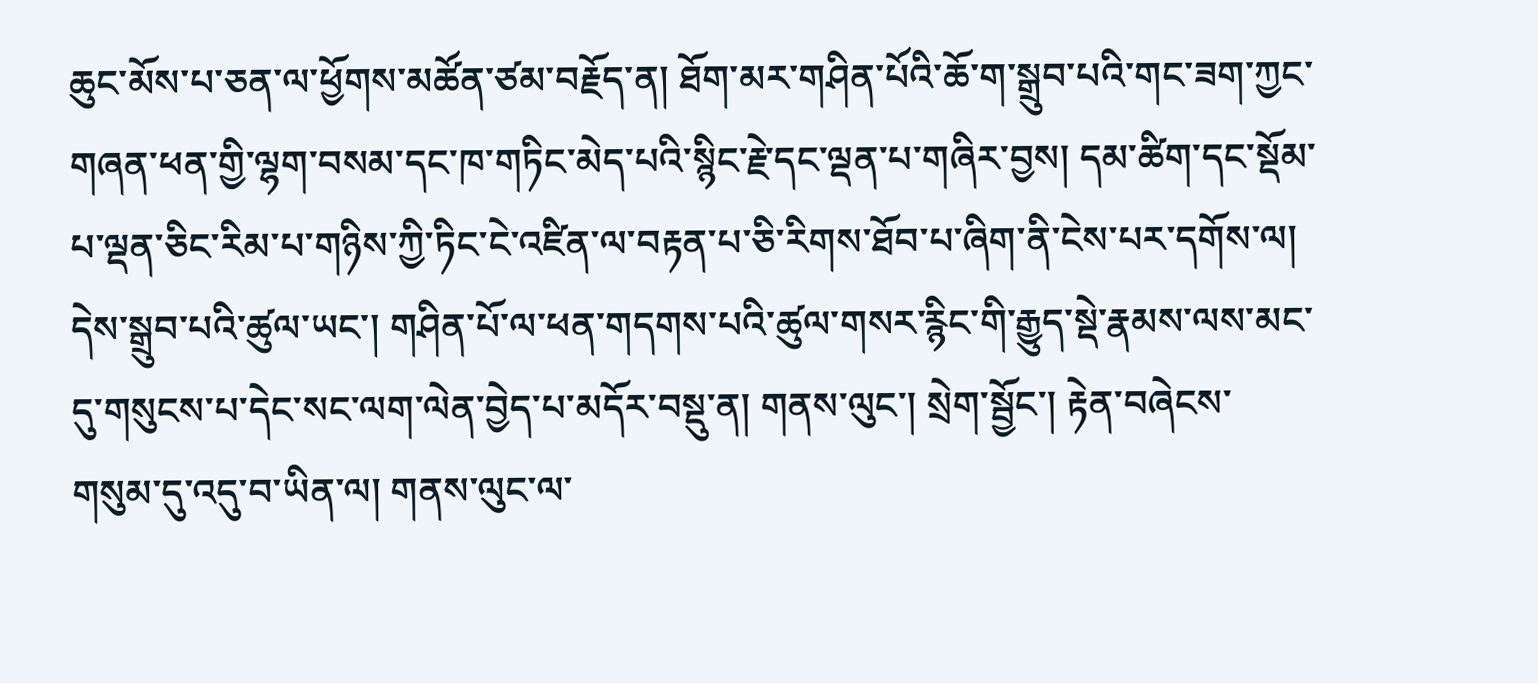ཆུང་མོས་པ་ཅན་ལ་ཕྱོགས་མཚོན་ཙམ་བརྗོད་ན། ཐོག་མར་གཤིན་པོའི་ཆོ་ག་སྒྲུབ་པའི་གང་ཟག་ཀྱང་གཞན་ཕན་གྱི་ལྷག་བསམ་དང་ཁ་གཏིང་མེད་པའི་སྙིང་རྗེ་དང་ལྡན་པ་གཞིར་བྱས། དམ་ཚིག་དང་སྡོམ་པ་ལྡན་ཅིང་རིམ་པ་གཉིས་ཀྱི་ཏིང་ངེ་འཛིན་ལ་བརྟན་པ་ཅི་རིགས་ཐོབ་པ་ཞིག་ནི་ངེས་པར་དགོས་ལ། དེས་སྒྲུབ་པའི་ཚུལ་ཡང་། གཤིན་པོ་ལ་ཕན་གདགས་པའི་ཚུལ་གསར་རྙིང་གི་རྒྱུད་སྡེ་རྣམས་ལས་མང་དུ་གསུངས་པ་དེང་སང་ལག་ལེན་བྱེད་པ་མདོར་བསྡུ་ན། གནས་ལུང་། སྲེག་སྦྱོང་། རྟེན་བཞེངས་གསུམ་དུ་འདུ་བ་ཡིན་ལ། གནས་ལུང་ལ་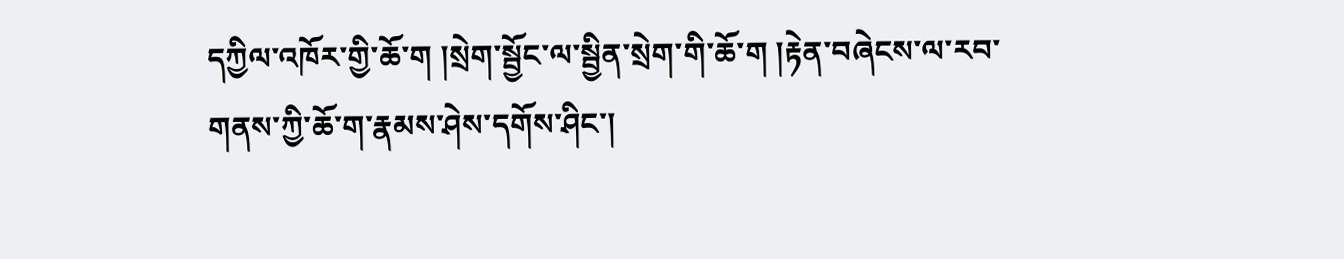དཀྱིལ་འཁོར་གྱི་ཆོ་ག །སྲེག་སྦྱོང་ལ་སྦྱིན་སྲེག་གི་ཆོ་ག །རྟེན་བཞེངས་ལ་རབ་གནས་ཀྱི་ཆོ་ག་རྣམས་ཤེས་དགོས་ཤིང་།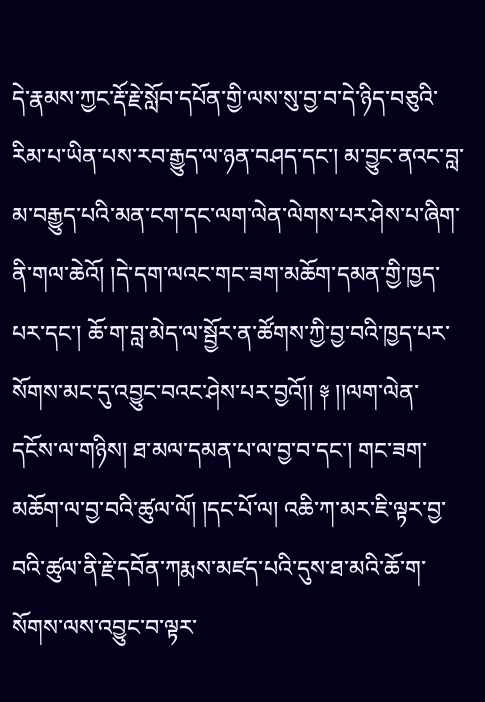དེ་རྣམས་ཀྱང་རྡོ་རྗེ་སློབ་དཔོན་གྱི་ལས་སུ་བྱ་བ་དེ་ཉིད་བཅུའི་རིམ་པ་ཡིན་པས་རབ་རྒྱུད་ལ་ཉན་བཤད་དང་། མ་བྱུང་ནའང་བླ་མ་བརྒྱུད་པའི་མན་ངག་དང་ལག་ལེན་ལེགས་པར་ཤེས་པ་ཞིག་ནི་གལ་ཆེའོ། །དེ་དག་ལའང་གང་ཟག་མཆོག་དམན་གྱི་ཁྱད་པར་དང་། ཆོ་ག་བླ་མེད་ལ་སྦྱོར་ན་ཚོགས་ཀྱི་བྱ་བའི་ཁྱད་པར་སོགས་མང་དུ་འབྱུང་བའང་ཤེས་པར་བྱའོ།། ༈ །།ལག་ལེན་དངོས་ལ་གཉིས། ཐ་མལ་དམན་པ་ལ་བྱ་བ་དང་། གང་ཟག་མཆོག་ལ་བྱ་བའི་ཚུལ་ལོ། །དང་པོ་ལ། འཆི་ཀ་མར་ཇི་ལྟར་བྱ་བའི་ཚུལ་ནི་རྗེ་དབོན་ཀརྨས་མཛད་པའི་དུས་ཐ་མའི་ཆོ་ག་སོགས་ལས་འབྱུང་བ་ལྟར་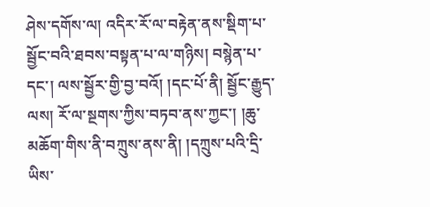ཤེས་དགོས་ལ། འདིར་རོ་ལ་བརྟེན་ནས་སྡིག་པ་སྦྱོང་བའི་ཐབས་བསྟན་པ་ལ་གཉིས། བསྙེན་པ་དང་། ལས་སྦྱོར་གྱི་བྱ་བའོ། །དང་པོ་ནི། སྦྱོང་རྒྱུད་ལས། རོ་ལ་སྔགས་ཀྱིས་བཏབ་ནས་ཀྱང་། །ཆུ་མཆོག་གིས་ནི་བཀྲུས་ནས་ནི། །དཀྲུས་པའི་དྲི་ཡིས་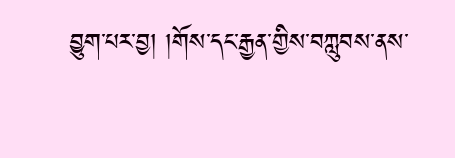བྱུག་པར་བྱ། །གོས་དང་རྒྱན་གྱིས་བཀླུབས་ནས་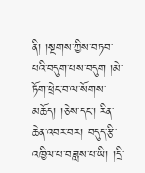ནི། །སྔགས་ཀྱིས་བཏབ་པའི་བདུག་པས་བདུག །མེ་ཏོག་ཕྲེང་བ་ལ་སོགས་མཆོད། །ཅེས་དང་། རིན་ཆེན་འབར་བར། བདུད་རྩི་འཁྱིལ་པ་བཟླས་པ་ཡི། །དྲི་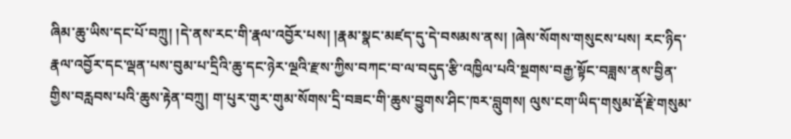ཞིམ་ཆུ་ཡིས་དང་པོ་བཀྲུ། །དེ་ནས་རང་གི་རྣལ་འབྱོར་པས། །རྣམ་སྣང་མཛད་དུ་དེ་བསམས་ནས། །ཞེས་སོགས་གསུངས་པས། རང་ཉིད་རྣལ་འབྱོར་དང་ལྡན་པས་བུམ་པ་དྲིའི་ཆུ་དང་ཉེར་ལྔའི་རྫས་ཀྱིས་བཀང་བ་ལ་བདུད་རྩི་འཁྱིལ་པའི་སྔགས་བརྒྱ་སྟོང་བཟླས་ནས་བྱིན་གྱིས་བརླབས་པའི་ཆུས་རྟེན་བཀྲུ། ག་པུར་གུར་གུམ་སོགས་དྲི་བཟང་གི་ཆུས་བྱུགས་ཤིང་ཁར་བླུགས། ལུས་ངག་ཡིད་གསུམ་རྡོ་རྗེ་གསུམ་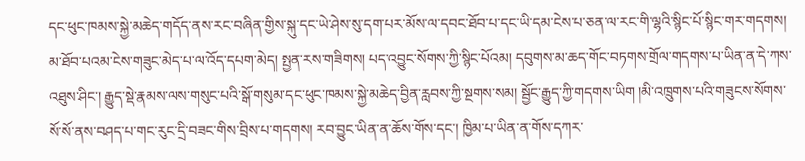དང་ཕུང་ཁམས་སྐྱེ་མཆེད་གདོད་ནས་རང་བཞིན་གྱིས་སྐུ་དང་ཡེ་ཤེས་སུ་དག་པར་མོས་ལ་དབང་ཐོབ་པ་དང་ཡི་དམ་ངེས་པ་ཅན་ལ་རང་གི་ལྷའི་སྙིང་པོ་སྙིང་གར་གདགས། མ་ཐོབ་པའམ་ངེས་གཟུང་མེད་པ་ལ་འོད་དཔག་མེད། སྤྱན་རས་གཟིགས། པད་འབྱུང་སོགས་ཀྱི་སྙིང་པོའམ། དབུགས་མ་ཆད་གོང་བཏགས་གྲོལ་གདགས་པ་ཡིན་ན་དེ་ཀས་འཐུས་ཤིང་། རྒྱུད་སྡེ་རྣམས་ལས་གསུང་པའི་སྒོ་གསུམ་དང་ཕུང་ཁམས་སྐྱེ་མཆེད་བྱིན་རླབས་ཀྱི་སྔགས་སམ། སྦྱོང་རྒྱུད་ཀྱི་གདགས་ཡིག །མི་འཁྲུགས་པའི་གཟུངས་སོགས་སོ་སོ་ནས་བཤད་པ་གང་རུང་དྲི་བཟང་གིས་བྲིས་པ་གདགས། རབ་བྱུང་ཡིན་ན་ཆོས་གོས་དང་། ཁྱིམ་པ་ཡིན་ན་གོས་དཀར་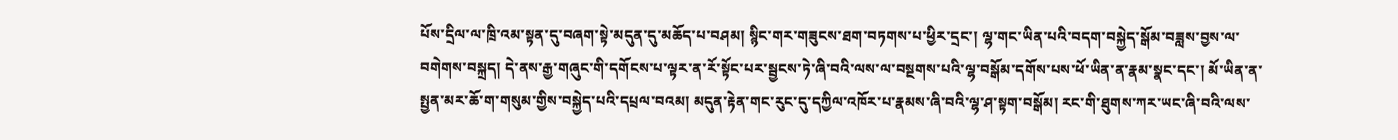པོས་དྲིལ་ལ་ཁྲི་འམ་སྟན་དུ་བཞག་སྟེ་མདུན་དུ་མཆོད་པ་བཤམ། སྙིང་གར་གཟུངས་ཐག་བཏགས་པ་ཕྱིར་དྲང་། ལྷ་གང་ཡིན་པའི་བདག་བསྐྱེད་སྒོམ་བཟླས་བྱས་ལ་བགེགས་བསྐྲད། དེ་ནས་རྒྱ་གཞུང་གི་དགོངས་པ་ལྟར་ན་རོ་སྟོང་པར་སྦྱངས་ཏེ་ཞི་བའི་ལས་ལ་བསྔགས་པའི་ལྷ་བསྒོམ་དགོས་པས་ཕོ་ཡིན་ན་རྣམ་སྣང་དང་། མོ་ཡིན་ན་སྤྱན་མར་ཆོ་ག་གསུམ་གྱིས་བསྐྱེད་པའི་དཔྲལ་བའམ། མདུན་རྟེན་གང་རུང་དུ་དཀྱིལ་འཁོར་པ་རྣམས་ཞི་བའི་ལྷ་ཤ་སྟག་བསྒོམ། རང་གི་ཐུགས་ཀར་ཡང་ཞི་བའི་ལས་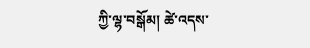ཀྱི་ལྷ་བསྒོམ། ཚེ་འདས་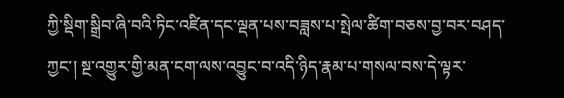ཀྱི་སྡིག་སྒྲིབ་ཞི་བའི་ཏིང་འཛིན་དང་ལྡན་པས་བཟླས་པ་སྤེལ་ཚིག་བཅས་བྱ་བར་བཤད་ཀྱང་། སྔ་འགྱུར་གྱི་མན་ངག་ལས་འབྱུང་བ་འདི་ཉིད་རྣམ་པ་གསལ་བས་དེ་ལྟར་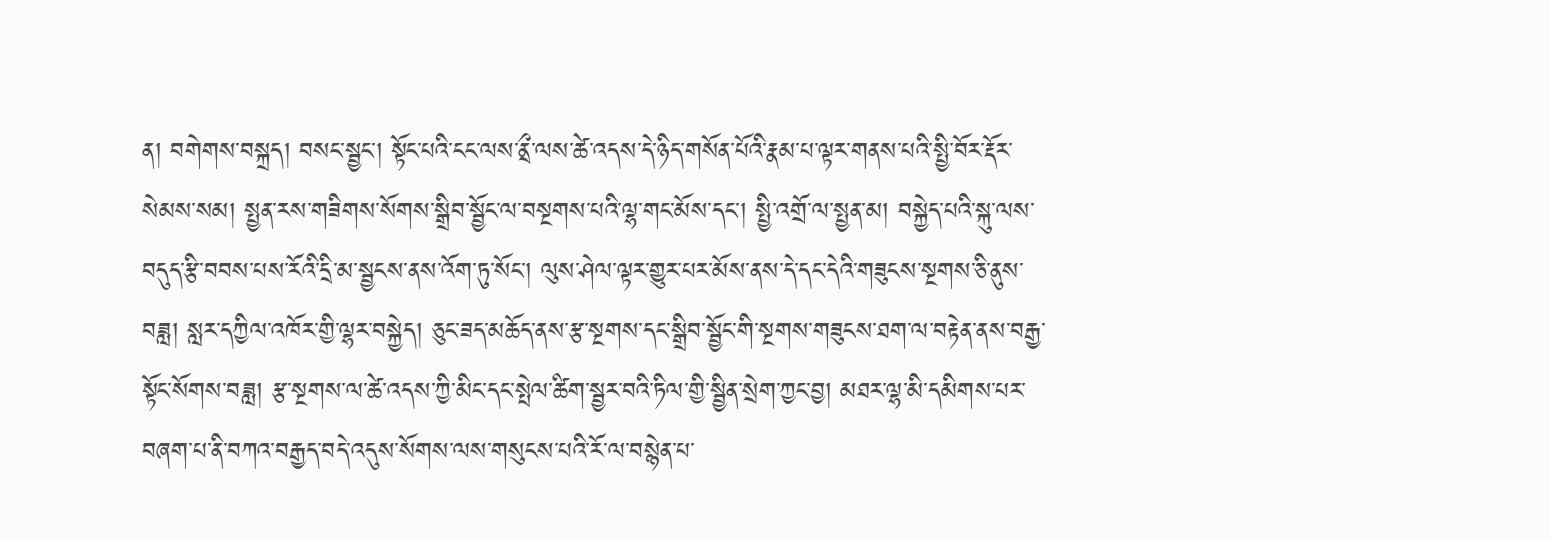ན། བགེགས་བསྐྲད། བསང་སྦྱང་། སྟོང་པའི་ངང་ལས་ནྲྀ་ལས་ཚེ་འདས་དེ་ཉིད་གསོན་པོའི་རྣམ་པ་ལྟར་གནས་པའི་སྤྱི་བོར་རྡོར་སེམས་སམ། སྤྱན་རས་གཟིགས་སོགས་སྒྲིབ་སྦྱོང་ལ་བསྔགས་པའི་ལྷ་གང་མོས་དང་། སྤྱི་འགྲོ་ལ་སྤྱན་མ། བསྐྱེད་པའི་སྐུ་ལས་བདུད་རྩི་བབས་པས་རོའི་དྲི་མ་སྦྱངས་ནས་འོག་ཏུ་སོང་། ལུས་ཤེལ་ལྟར་གྱུར་པར་མོས་ནས་དེ་དང་དེའི་གཟུངས་སྔགས་ཅི་ནུས་བཟླ། སླར་དཀྱིལ་འཁོར་གྱི་ལྷར་བསྐྱེད། ཅུང་ཟད་མཆོད་ནས་རྩ་སྔགས་དང་སྒྲིབ་སྦྱོང་གི་སྔགས་གཟུངས་ཐག་ལ་བརྟེན་ནས་བརྒྱ་སྟོང་སོགས་བཟླ། རྩ་སྔགས་ལ་ཚེ་འདས་ཀྱི་མིང་དང་སྤེལ་ཚིག་སྦྱར་བའི་ཏིལ་གྱི་སྦྱིན་སྲེག་ཀྱང་བྱ། མཐར་ལྷ་མི་དམིགས་པར་བཞག་པ་ནི་བཀའ་བརྒྱད་བདེ་འདུས་སོགས་ལས་གསུངས་པའི་རོ་ལ་བསྙེན་པ་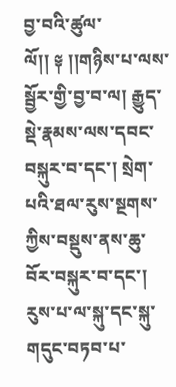བྱ་བའི་ཚུལ་ལོ།། ༈ །།གཉིས་པ་ལས་སྦྱོར་གྱི་བྱ་བ་ལ། རྒྱུད་སྡེ་རྣམས་ལས་དབང་བསྐུར་བ་དང་། སྲེག་པའི་ཐལ་རུས་སྔགས་ཀྱིས་བསྡུས་ནས་ཆུ་བོར་བསྐུར་བ་དང་། རུས་པ་ལ་སྐུ་དང་སྐུ་གདུང་བཏབ་པ་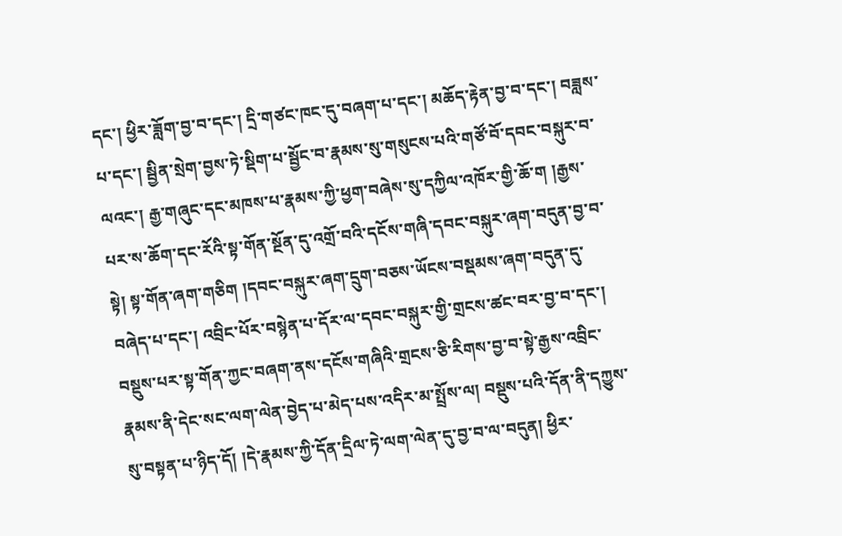དང་། ཕྱིར་ཟློག་བྱ་བ་དང་། དྲི་གཙང་ཁང་དུ་བཞག་པ་དང་། མཆོད་རྟེན་བྱ་བ་དང་། བཟླས་པ་དང་། སྦྱིན་སྲེག་བྱས་ཏེ་སྡིག་པ་སྦྱོང་བ་རྣམས་སུ་གསུངས་པའི་གཙོ་བོ་དབང་བསྐུར་བ་ལའང་། རྒྱ་གཞུང་དང་མཁས་པ་རྣམས་ཀྱི་ཕྱག་བཞེས་སུ་དཀྱིལ་འཁོར་གྱི་ཆོ་ག །རྒྱས་པར་ས་ཆོག་དང་རོའི་སྟ་གོན་སྔོན་དུ་འགྲོ་བའི་དངོས་གཞི་དབང་བསྐུར་ཞག་བདུན་བྱ་བ་སྟེ། སྟ་གོན་ཞག་གཅིག །དབང་བསྐུར་ཞག་དྲུག་བཅས་ཡོངས་བསྡམས་ཞག་བདུན་དུ་བཞེད་པ་དང་། འབྲིང་པོར་བསྙེན་པ་དོར་ལ་དབང་བསྐུར་གྱི་གྲངས་ཚང་བར་བྱ་བ་དང་། བསྡུས་པར་སྟ་གོན་ཀྱང་བཞག་ནས་དངོས་གཞིའི་གྲངས་ཅི་རིགས་བྱ་བ་སྟེ་རྒྱས་འབྲིང་རྣམས་ནི་དེང་སང་ལག་ལེན་བྱེད་པ་མེད་པས་འདིར་མ་སྤྲོས་ལ། བསྡུས་པའི་དོན་ནི་དཀྱུས་སུ་བསྟན་པ་ཉིད་དོ། །དེ་རྣམས་ཀྱི་དོན་དྲིལ་ཏེ་ལག་ལེན་དུ་བྱ་བ་ལ་བདུན། ཕྱིར་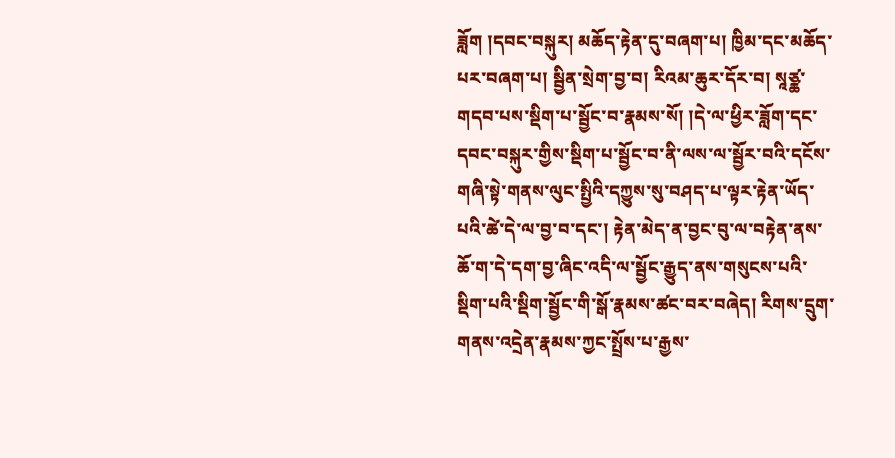ཟློག །དབང་བསྐུར། མཆོད་རྟེན་དུ་བཞག་པ། ཁྱིམ་དང་མཆོད་པར་བཞག་པ། སྦྱིན་སྲེག་བྱ་བ། རིའམ་ཆུར་དོར་བ། སཱཙྪ་གདབ་པས་སྡིག་པ་སྦྱོང་བ་རྣམས་སོ། །དེ་ལ་ཕྱིར་ཟློག་དང་དབང་བསྐུར་གྱིས་སྡིག་པ་སྦྱོང་བ་ནི་ལས་ལ་སྦྱོར་བའི་དངོས་གཞི་སྟེ་གནས་ལུང་སྤྱིའི་དཀྱུས་སུ་བཤད་པ་ལྟར་རྟེན་ཡོད་པའི་ཚེ་དེ་ལ་བྱ་བ་དང་། རྟེན་མེད་ན་བྱང་བུ་ལ་བརྟེན་ནས་ཆོ་ག་དེ་དག་བྱ་ཞིང་འདི་ལ་སྦྱོང་རྒྱུད་ནས་གསུངས་པའི་སྡིག་པའི་སྡིག་སྦྱོང་གི་སྒོ་རྣམས་ཚང་བར་བཞེད། རིགས་དྲུག་གནས་འདྲེན་རྣམས་ཀྱང་སྤྲོས་པ་རྒྱས་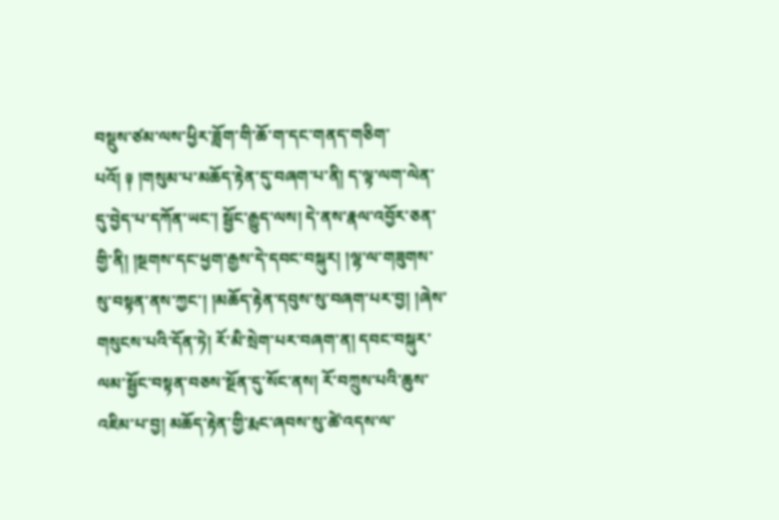བསྡུས་ཙམ་ལས་ཕྱིར་ཟློག་གི་ཆོ་ག་དང་གནད་གཅིག་པའོ། ༈ །གསུམ་པ་མཆོད་རྟེན་དུ་བཞག་པ་ནི། ད་ལྟ་ལག་ལེན་དུ་བྱེད་པ་དཀོན་ཡང་། སྦྱོང་རྒྱུད་ལས། དེ་ནས་རྣལ་འབྱོར་ཅན་གྱི་ནི། །སྔགས་དང་ཕྱག་རྒྱས་དེ་དབང་བསྐུར། །ལྷ་ལ་གཟུགས་སུ་བསྟན་ནས་ཀྱང་། །མཆོད་རྟེན་དབུས་སུ་བཞག་པར་བྱ། །ཞེས་གསུངས་པའི་དོན་ཏེ། རོ་མི་སྲེག་པར་བཞག་ན། དབང་བསྐུར་ལམ་སྦྱོང་བསྟན་བཅས་སྔོན་དུ་སོང་ནས། རོ་བཀྲུས་པའི་ཆུས་འཇིམ་པ་བྱ། མཆོད་རྟེན་གྱི་རྨང་ཞབས་སུ་ཚེ་འདས་ལ་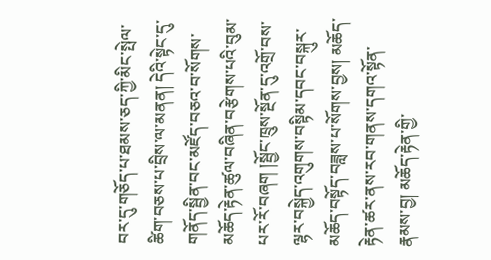བར་དུ་གཅོད་པ་ཐམས་ཅད་ཀྱི་མིང་སྤེལ་ཚིག་བཅས་པ་བྲིས་ལ་མནན། དེའི་སྟེང་དུ་གནོད་སྦྱིན་བང་མཛོད་བཅའ་བ་སོགས་མཆོད་རྟེན་ཚུལ་བཞིན་བརྩེགས་པའི་བུམ་པར་རོ་བཞག །སྦྱོང་ཁྲུས་སྔོན་དུ་འགྲོ་བས་ལྷར་བསྐྱེད་འགུགས་བསྟིམ་དབང་བསྐུར་མཆོད་བསྟོད་བཟླས་པ་སོགས་བྱས། མཆོད་རྟེན་ཚར་ནས་རབ་གནས་དགའ་སྟོན་རྣམས་བྱ། མཆོད་རྟེན་གྱི་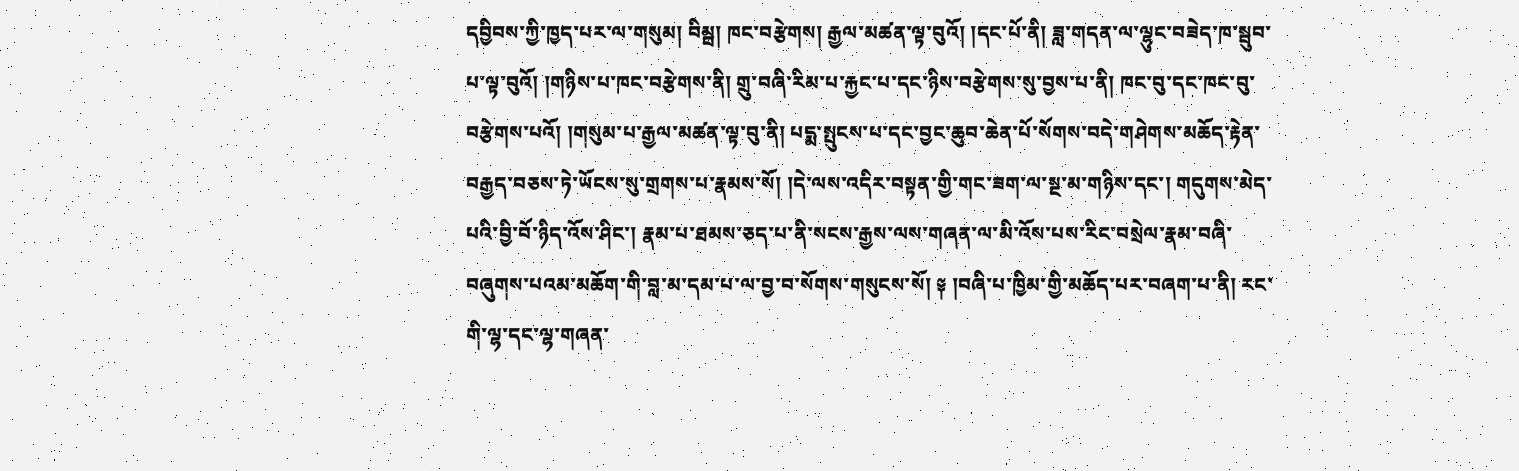དབྱིབས་ཀྱི་ཁྱད་པར་ལ་གསུམ། བིམྦ། ཁང་བརྩེགས། རྒྱལ་མཚན་ལྟ་བུའོ། །དང་པོ་ནི། ཟླ་གདན་ལ་ལྷུང་བཟེད་ཁ་སྦུབ་པ་ལྟ་བུའོ། །གཉིས་པ་ཁང་བརྩེགས་ནི། གྲུ་བཞི་རིམ་པ་རྐྱང་པ་དང་ཉིས་བརྩེགས་སུ་བྱས་པ་ནི། ཁང་བུ་དང་ཁང་བུ་བརྩེགས་པའོ། །གསུམ་པ་རྒྱལ་མཚན་ལྟ་བུ་ནི། པདྨ་སྤུངས་པ་དང་བྱང་ཆུབ་ཆེན་པོ་སོགས་བདེ་གཤེགས་མཆོད་རྟེན་བརྒྱད་བཅས་ཏེ་ཡོངས་སུ་གྲགས་པ་རྣམས་སོ། །དེ་ལས་འདིར་བསྟན་གྱི་གང་ཟག་ལ་སྔ་མ་གཉིས་དང་། གདུགས་མེད་པའི་བྱི་བོ་ཉིད་འོས་ཤིང་། རྣམ་པ་ཐམས་ཅད་པ་ནི་སངས་རྒྱས་ལས་གཞན་ལ་མི་འོས་པས་རིང་བསྲེལ་རྣམ་བཞི་བཞུགས་པའམ་མཆོག་གི་བླ་མ་དམ་པ་ལ་བྱ་བ་སོགས་གསུངས་སོ། ༈ །བཞི་པ་ཁྱིམ་གྱི་མཆོད་པར་བཞག་པ་ནི། རང་གི་ལྷ་དང་ལྷ་གཞན་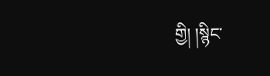གྱི། །སྙིང་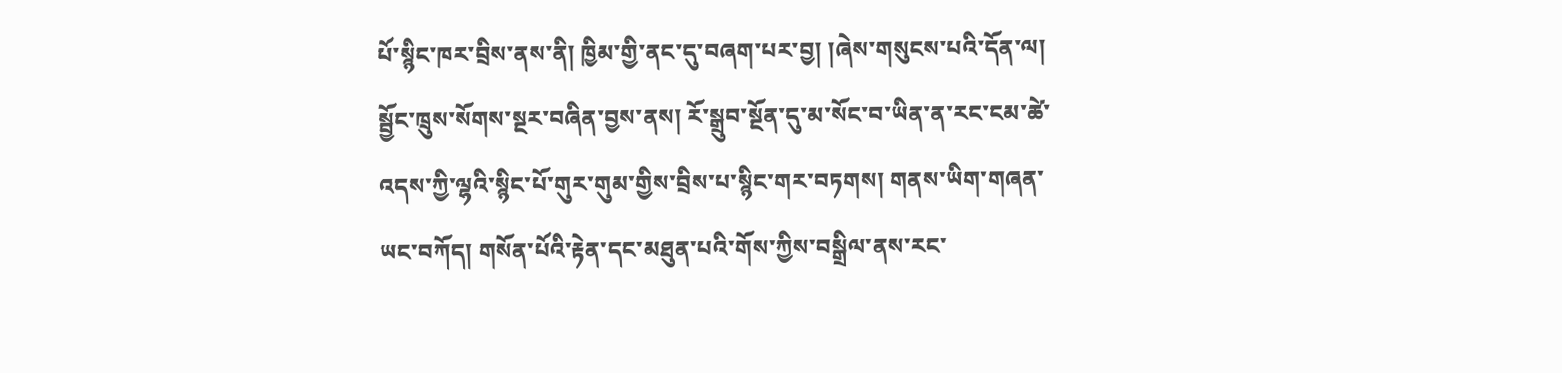པོ་སྙིང་ཁར་བྲིས་ནས་ནི། ཁྱིམ་གྱི་ནང་དུ་བཞག་པར་བྱ། །ཞེས་གསུངས་པའི་དོན་ལ། སྦྱོང་ཁྲུས་སོགས་སྔར་བཞིན་བྱས་ནས། རོ་སྒྲུབ་སྔོན་དུ་མ་སོང་བ་ཡིན་ན་རང་ངམ་ཚེ་འདས་ཀྱི་ལྷའི་སྙིང་པོ་གུར་གུམ་གྱིས་བྲིས་པ་སྙིང་གར་བཏགས། གནས་ཡིག་གཞན་ཡང་བཀོད། གསོན་པོའི་རྟེན་དང་མཐུན་པའི་གོས་ཀྱིས་བསྒྲིལ་ནས་རང་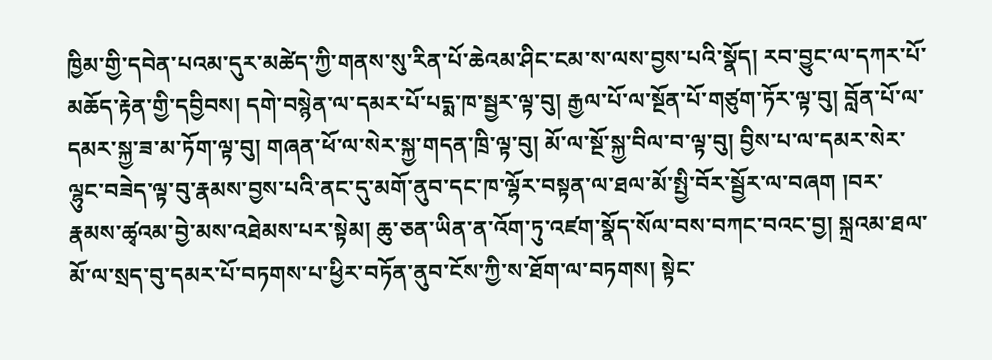ཁྱིམ་གྱི་དབེན་པའམ་དུར་མཚེད་ཀྱི་གནས་སུ་རིན་པོ་ཆེའམ་ཤིང་ངམ་ས་ལས་བྱས་པའི་སྣོད། རབ་བྱུང་ལ་དཀར་པོ་མཆོད་རྟེན་གྱི་དབྱིབས། དགེ་བསྙེན་ལ་དམར་པོ་པདྨ་ཁ་སྦྱར་ལྟ་བུ། རྒྱལ་པོ་ལ་སྔོན་པོ་གཙུག་ཏོར་ལྟ་བུ། བློན་པོ་ལ་དམར་སྐྱ་ཟ་མ་ཏོག་ལྟ་བུ། གཞན་ཕོ་ལ་སེར་སྐྱ་གདན་ཁྲི་ལྟ་བུ། མོ་ལ་སྔོ་སྐྱ་བིལ་བ་ལྟ་བུ། བྱིས་པ་ལ་དམར་སེར་ལྷུང་བཟེད་ལྟ་བུ་རྣམས་བྱས་པའི་ནང་དུ་མགོ་ནུབ་དང་ཁ་ལྷོར་བསྟན་ལ་ཐལ་མོ་སྤྱི་བོར་སྦྱོར་ལ་བཞག །བར་རྣམས་ཚྭའམ་བྱེ་མས་འཐེམས་པར་སྟེམ། ཆུ་ཅན་ཡིན་ན་འོག་ཏུ་འཛག་སྣོད་སོལ་བས་བཀང་བའང་བྱ། སྐྲའམ་ཐལ་མོ་ལ་སྲད་བུ་དམར་པོ་བཏགས་པ་ཕྱིར་བཏོན་ནུབ་ངོས་ཀྱི་ས་ཐོག་ལ་བཏགས། སྟེང་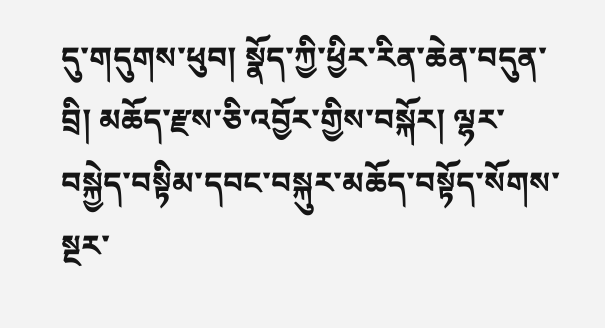དུ་གདུགས་ཕུབ། སྣོད་ཀྱི་ཕྱིར་རིན་ཆེན་བདུན་བྲི། མཆོད་རྫས་ཅི་འབྱོར་གྱིས་བསྐོར། ལྷར་བསྐྱེད་བསྟིམ་དབང་བསྐུར་མཆོད་བསྟོད་སོགས་སྔར་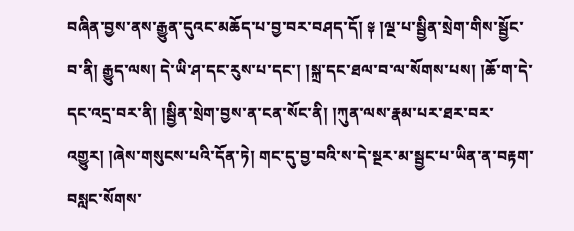བཞིན་བྱས་ནས་རྒྱུན་དུའང་མཆོད་པ་བྱ་བར་བཤད་དོ། ༈ །ལྔ་པ་སྦྱིན་སྲེག་གིས་སྦྱོང་བ་ནི། རྒྱུད་ལས། དེ་ཡི་ཤ་དང་རུས་པ་དང་། །སྐྲ་དང་ཐལ་བ་ལ་སོགས་པས། །ཆོ་ག་དེ་དང་འདྲ་བར་ནི། །སྦྱིན་སྲེག་བྱས་ན་ངན་སོང་ནི། །ཀུན་ལས་རྣམ་པར་ཐར་བར་འགྱུར། །ཞེས་གསུངས་པའི་དོན་ཏེ། གང་དུ་བྱ་བའི་ས་དེ་སྔར་མ་སྦྱང་པ་ཡིན་ན་བརྟག་བསླང་སོགས་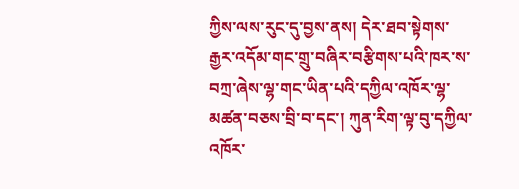ཀྱིས་ལས་རུང་དུ་བྱས་ནས། དེར་ཐབ་སྟེགས་རྒྱར་འདོམ་གང་གྲུ་བཞིར་བརྩིགས་པའི་ཁར་ས་བཀྲ་ཞེས་ལྷ་གང་ཡིན་པའི་དཀྱིལ་འཁོར་ལྷ་མཚན་བཅས་བྲི་བ་དང་། ཀུན་རིག་ལྟ་བུ་དཀྱིལ་འཁོར་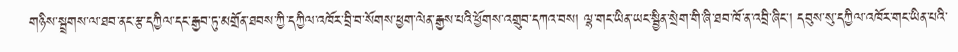གཉིས་སྦྲགས་ལ་ཐབ་ནང་རྩ་དཀྱིལ་དང་རྒྱབ་ཏུ་མགྲོན་ཐབས་ཀྱི་དཀྱིལ་འཁོར་བྲི་བ་སོགས་ཕྱག་ལེན་རྒྱས་པའི་ཕྱོགས་འགྲུབ་དཀའ་བས། ལྷ་གང་ཡིན་ཡང་སྦྱིན་སྲེག་གི་ཞི་ཐབ་ཁོ་ན་འབྲི་ཞིང་། དབུས་སུ་དཀྱིལ་འཁོར་གང་ཡིན་པའི་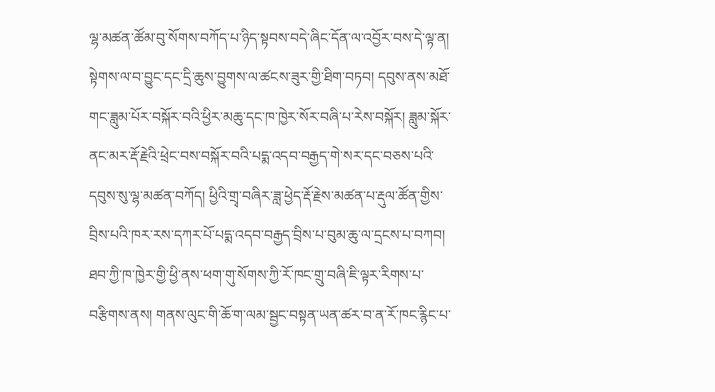ལྷ་མཚན་ཚོམ་བུ་སོགས་བཀོད་པ་ཉིད་སྟབས་བདེ་ཞིང་དོན་ལ་འབྱོར་བས་དེ་ལྟ་ན། སྟེགས་ལ་བ་བྱུང་དང་དྲི་ཆུས་བྱུགས་ལ་ཚངས་ཟུར་གྱི་ཐིག་བཏབ། དབུས་ནས་མཐོ་གང་ཟླུམ་པོར་བསྐོར་བའི་ཕྱིར་མཆུ་དང་ཁ་ཁྱེར་སོར་བཞི་པ་རེས་བསྐོར། ཟླུམ་སྐོར་ནང་མར་རྡོ་རྗེའི་ཕྲེང་བས་བསྐོར་བའི་པདྨ་འདབ་བརྒྱད་གེ་སར་དང་བཅས་པའི་དབུས་སུ་ལྷ་མཚན་བཀོད། ཕྱིའི་གྲྭ་བཞིར་ཟླ་ཕྱེད་རྡོ་རྗེས་མཚན་པ་རྡུལ་ཚོན་གྱིས་བྲིས་པའི་ཁར་རས་དཀར་པོ་པདྨ་འདབ་བརྒྱད་བྲིས་པ་བུམ་ཆུ་ལ་དྲངས་པ་བཀབ། ཐབ་ཀྱི་ཁ་ཁྱེར་གྱི་ཕྱི་ནས་ཕག་གུ་སོགས་ཀྱི་རོ་ཁང་གྲུ་བཞི་ཇི་ལྟར་རིགས་པ་བརྩིགས་ནས། གནས་ལུང་གི་ཆོ་ག་ལམ་སྦྱང་བསྟན་ཡན་ཚར་བ་ན་རོ་ཁང་རྙིང་པ་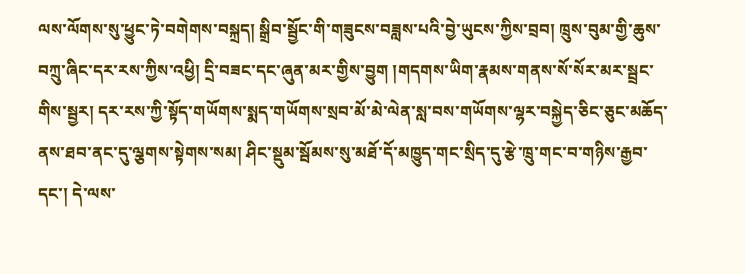ལས་ལོགས་སུ་ཕྱུང་ཏེ་བགེགས་བསྐྲད། སྒྲིབ་སྦྱོང་གི་གཟུངས་བཟླས་པའི་བྱེ་ཡུངས་ཀྱིས་བྲབ། ཁྲུས་བུམ་གྱི་ཆུས་བཀྲུ་ཞིང་དར་རས་ཀྱིས་འཕྱི། དྲི་བཟང་དང་ཞུན་མར་གྱིས་བྱུག །གདགས་ཡིག་རྣམས་གནས་སོ་སོར་མར་སྦྲང་གིས་སྦྱར། དར་རས་ཀྱི་སྟོད་གཡོགས་སྨད་གཡོགས་སྲབ་མོ་མེ་ལེན་སླ་བས་གཡོགས་ལྷར་བསྐྱེད་ཅིང་ཅུང་མཆོད་ནས་ཐབ་ནང་དུ་ལྕགས་སྟེགས་སམ། ཤིང་སྡུམ་སྦོམས་སུ་མཐོ་དོ་མཁྱུད་གང་སྲིད་དུ་རྩེ་ཁྲུ་གང་བ་གཉིས་རྒྱབ་དང་། དེ་ལས་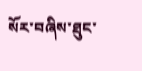སོར་བཞིས་ཐུང་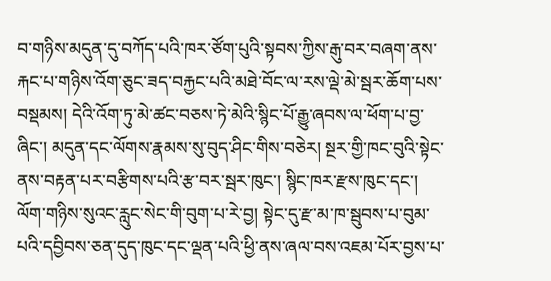བ་གཉིས་མདུན་དུ་བཀོད་པའི་ཁར་ཙོག་པུའི་སྟབས་ཀྱིས་རྒུ་བར་བཞག་ནས་རྐང་པ་གཉིས་འོག་ཅུང་ཟད་བརྐྱང་པའི་མཐེ་བོང་ལ་རས་ལྡེ་མེ་སྦར་ཆོག་པས་བསྡམས། དེའི་འོག་ཏུ་མེ་ཚང་བཅས་ཏེ་མེའི་སྙིང་པོ་རྒྱུ་ཞབས་ལ་ཕོག་པ་བྱ་ཞིང་། མདུན་དང་ལོགས་རྣམས་སུ་བུད་ཤིང་གིས་བཅེར། སྔར་གྱི་ཁང་བུའི་སྟེང་ནས་བརྟན་པར་བརྩིགས་པའི་རྩ་བར་སྦར་ཁུང་། སྙིང་ཁར་རྫས་ཁུང་དང་། ལོག་གཉིས་སུའང་རླུང་སེང་གི་བུག་པ་རེ་བྱ། སྟེང་དུ་རྫ་མ་ཁ་སྦུབས་པ་བུམ་པའི་དབྱིབས་ཅན་དུད་ཁུང་དང་ལྡན་པའི་ཕྱི་ནས་ཞལ་བས་འཇམ་པོར་བྱས་པ་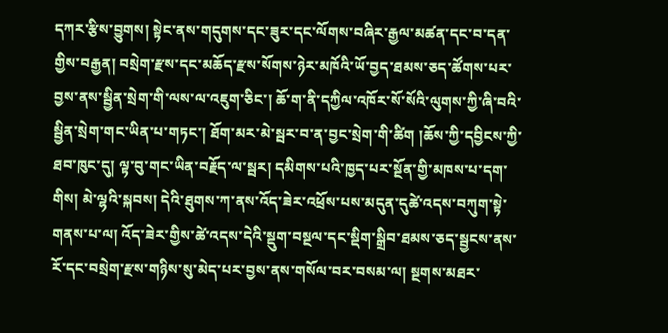དཀར་རྩིས་བྱུགས། སྟེང་ནས་གདུགས་དང་ཟུར་དང་ལོགས་བཞིར་རྒྱལ་མཚན་དང་བ་དན་གྱིས་བརྒྱན། བསྲེག་རྫས་དང་མཆོད་རྫས་སོགས་ཉེར་མཁོའི་ཡོ་བྱད་ཐམས་ཅད་ཚོགས་པར་བྱས་ནས་སྦྱིན་སྲེག་གི་ལས་ལ་འཇུག་ཅིང་། ཆོ་ག་ནི་དཀྱིལ་འཁོར་སོ་སོའི་ལུགས་ཀྱི་ཞི་བའི་སྦྱིན་སྲེག་གང་ཡིན་པ་གཏང་། ཐོག་མར་མེ་སྦར་བ་ན་བྱང་སྲེག་གི་ཚིག །ཆོས་ཀྱི་དབྱིངས་ཀྱི་ཐབ་ཁུང་དུ། ལྟ་བུ་གང་ཡིན་བརྗོད་ལ་སྦར། དམིགས་པའི་ཁྱད་པར་སྔོན་གྱི་མཁས་པ་དག་གིས། མེ་ལྷའི་སྐབས། དེའི་ཐུགས་ཀ་ནས་འོད་ཟེར་འཕྲོས་པས་མདུན་དུཚེ་འདས་བཀུག་སྟེ་གནས་པ་ལ། འོད་ཟེར་གྱིས་ཚེ་འདས་དེའི་སྡུག་བསྔལ་དང་སྡིག་སྒྲིབ་ཐམས་ཅད་སྦྱངས་ནས་རོ་དང་བསྲེག་རྫས་གཉིས་སུ་མེད་པར་བྱས་ནས་གསོལ་བར་བསམ་ལ། སྔགས་མཐར་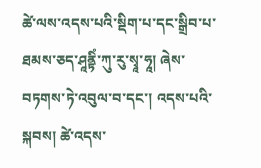ཚེ་ལས་འདས་པའི་སྡིག་པ་དང་སྒྲིབ་པ་ཐམས་ཅད་ཤཱནྟིཾ་ཀུ་རུ་སྭཱ་ཧཱ། ཞེས་བཏགས་ཏེ་འབུལ་བ་དང་། འདས་པའི་སྐབས། ཚེ་འདས་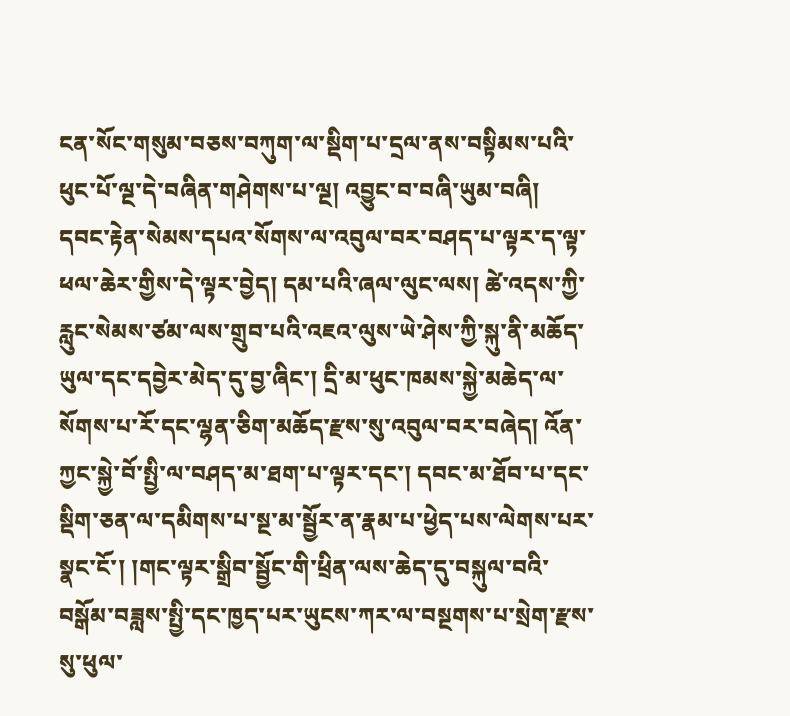ངན་སོང་གསུམ་བཅས་བཀུག་ལ་སྡིག་པ་དྲལ་ནས་བསྟིམས་པའི་ཕུང་པོ་ལྔ་དེ་བཞིན་གཤེགས་པ་ལྔ། འབྱུང་བ་བཞི་ཡུམ་བཞི། དབང་རྟེན་སེམས་དཔའ་སོགས་ལ་འབུལ་བར་བཤད་པ་ལྟར་ད་ལྟ་ཕལ་ཆེར་གྱིས་དེ་ལྟར་བྱེད། དམ་པའི་ཞལ་ལུང་ལས། ཚེ་འདས་ཀྱི་རླུང་སེམས་ཙམ་ལས་གྲུབ་པའི་འཇའ་ལུས་ཡེ་ཤེས་ཀྱི་སྐུ་ནི་མཆོད་ཡུལ་དང་དབྱེར་མེད་དུ་བྱ་ཞིང་། དྲི་མ་ཕུང་ཁམས་སྐྱེ་མཆེད་ལ་སོགས་པ་རོ་དང་ལྷན་ཅིག་མཆོད་རྫས་སུ་འབུལ་བར་བཞེད། འོན་ཀྱང་སྐྱེ་བོ་སྤྱི་ལ་བཤད་མ་ཐག་པ་ལྟར་དང་། དབང་མ་ཐོབ་པ་དང་སྡིག་ཅན་ལ་དམིགས་པ་སྔ་མ་སྦྱོར་ན་རྣམ་པ་ཕྱེད་པས་ལེགས་པར་སྣང་ངོ་། །གང་ལྟར་སྒྲིབ་སྦྱོང་གི་ཕྲིན་ལས་ཆེད་དུ་བསྐུལ་བའི་བསྒོམ་བཟླས་སྤྱི་དང་ཁྱད་པར་ཡུངས་ཀར་ལ་བསྔགས་པ་སྲེག་རྫས་སུ་ཕུལ་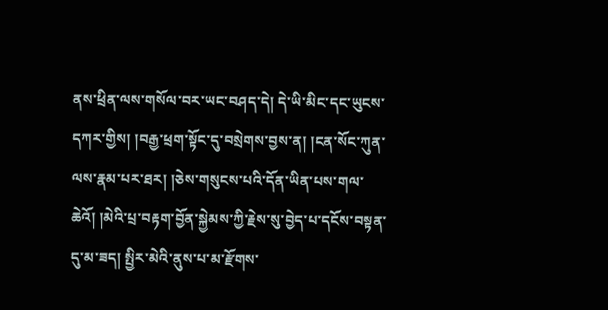ནས་ཕྲིན་ལས་གསོལ་བར་ཡང་བཤད་དེ། དེ་ཡི་མིང་དང་ཡུངས་དཀར་གྱིས། །བརྒྱ་ཕྲག་སྟོང་དུ་བསྲེགས་བྱས་ན། །ངན་སོང་ཀུན་ལས་རྣམ་པར་ཐར། །ཅེས་གསུངས་པའི་དོན་ཡིན་པས་གལ་ཆེའོ། །མེའི་པྲ་བརྟག་བྱོན་སྐྱེམས་ཀྱི་རྗེས་སུ་བྱེད་པ་དངོས་བསྟན་དུ་མ་ཟད། སྤྱིར་མེའི་ནུས་པ་མ་རྫོགས་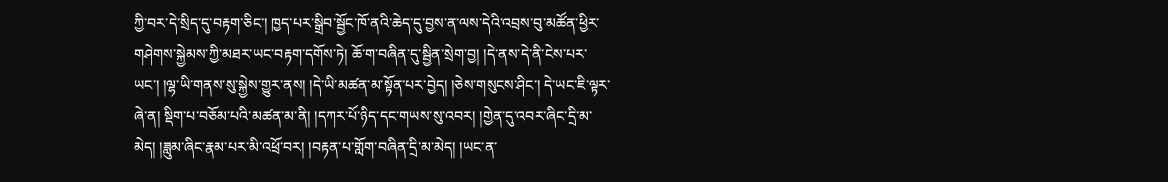ཀྱི་བར་དེ་སྲིད་དུ་བརྟག་ཅིང་། ཁྱད་པར་སྒྲིབ་སྦྱོང་ཁོ་ནའི་ཆེད་དུ་བྱས་ན་ལས་དེའི་འབྲས་བུ་མཚོན་ཕྱིར་གཤེགས་སྐྱེམས་ཀྱི་མཐར་ཡང་བརྟག་དགོས་ཏེ། ཆོ་ག་བཞིན་དུ་སྦྱིན་སྲེག་བྱ། །དེ་ནས་དེ་ནི་ངེས་པར་ཡང་། །ལྷ་ཡི་གནས་སུ་སྐྱེས་གྱུར་ནས། །དེ་ཡི་མཚན་མ་སྟོན་པར་བྱེད། །ཅེས་གསུངས་ཤིང་། དེ་ཡང་ཇི་ལྟར་ཞེ་ན། སྡིག་པ་བཅོམ་པའི་མཚན་མ་ནི། །དཀར་པོ་ཉིད་དང་གཡས་སུ་འབར། །གྱེན་དུ་འབར་ཞིང་དྲི་མ་མེད། །ཟླུམ་ཞིང་རྣམ་པར་མི་འཕྲོ་བར། །བརྟན་པ་གློག་བཞིན་དྲི་མ་མེད། །ཡང་ན་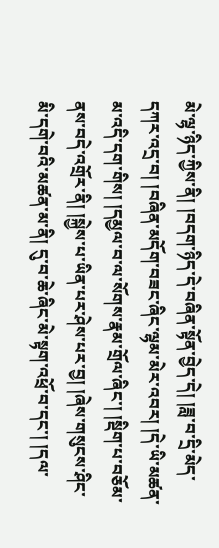མེ་ལྷ་ཉིད་ཀྱིས་ནི། །བདག་ཉིད་དེ་བཞིན་སྟོན་བྱེད་དེ། །ཟླ་བ་དྲི་མེད་དཀར་འདྲ་བ། །བཞིན་མདོག་བཟང་ཞིང་ལྷམ་མེར་འབར། །དེ་ཡི་མཚན་མ་འདི་དག་གིས། །དམྱལ་བ་ལ་སོགས་རྣམ་གྲོལ་ཞིང་། །སྡིག་པ་བཅོམ་ནས་བདེ་འགྲོར་ནི། །སྐྱེས་པ་ཡིན་པར་ཤེས་པར་བྱ། །ཞེས་གསུངས་ཤིང་མི་དགེ་བའི་མཚན་མ་ནི། དུ་བ་ཆེ་ཞིང་མེ་སྟག་འཕྲོ་བ་དང་། །དལ་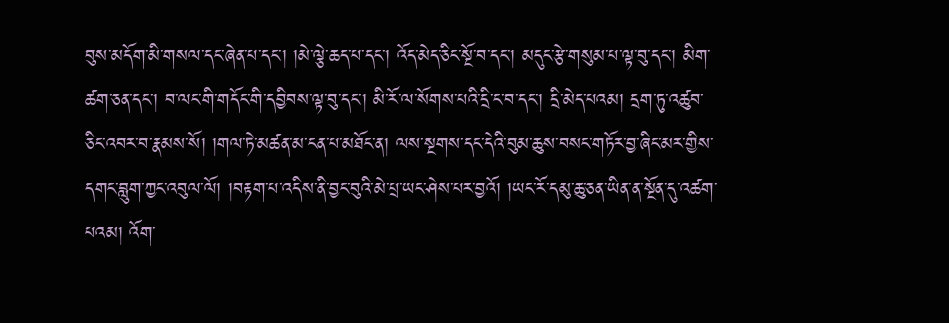བུས་མདོག་མི་གསལ་དང་ཞེན་པ་དང་། །མེ་ལྕེ་ཆད་པ་དང་། འོད་མེད་ཅིང་སྔོ་བ་དང་། མདུང་རྩེ་གསུམ་པ་ལྟ་བུ་དང་། མིག་ཚག་ཅན་དང་། བ་ལང་གི་གདོང་གི་དབྱིབས་ལྟ་བུ་དང་། མི་རོ་ལ་སོགས་པའི་དྲི་ང་བ་དང་། དྲི་མེད་པའམ། དྲག་ཏུ་འཚུབ་ཅིང་འབར་བ་རྣམས་སོ། །གལ་ཏེ་མཚན་མ་ངན་པ་མཐོང་ན། ལས་སྔགས་དང་དེའི་བུམ་ཆུས་བསང་གཏོར་བྱ་ཞིང་མར་གྱིས་དགང་བླུག་ཀྱང་འབུལ་ལོ། །བརྟག་པ་འདིས་ནི་བྱང་བུའི་མེ་པྲ་ཡང་ཤེས་པར་བྱའོ། །ཡང་རོ་དམུ་ཆུ་ཅན་ཡིན་ན་སྔོན་དུ་འཚག་པའམ། འོག་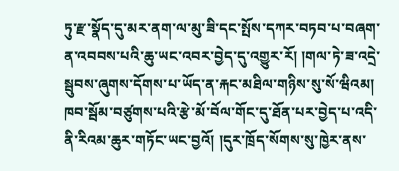ཏུ་རྫ་སྣོད་དུ་མར་ནག་ལ་མུ་ཟི་དང་སྤོས་དཀར་བཏབ་པ་བཞག་ན་འབབས་པའི་ཆུ་ཡང་འབར་བྱེད་དུ་འགྱུར་རོ། །གལ་ཏེ་ཟ་འདྲེ་སྦུབས་ཞུགས་དོགས་པ་ཡོད་ན་རྐང་མཐིལ་གཉིས་སུ་སོ་ཝིའམ། ཁབ་སྦོམ་བཙུགས་པའི་རྩེ་མོ་བོལ་གོང་དུ་ཐོན་པར་བྱེད་པ་འདི་ནི་རིའམ་ཆུར་གཏོང་ཡང་བྱའོ། །དུར་ཁྲོད་སོགས་སུ་ཁྱེར་ནས་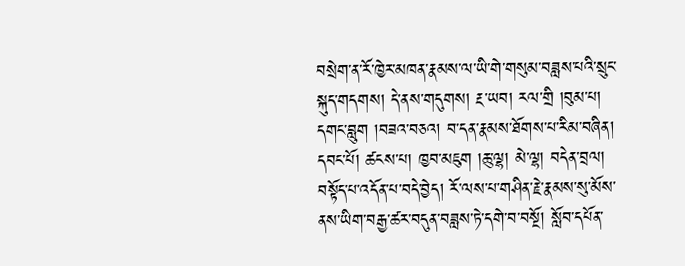བསྲེག་ན་རོ་ཁྱེར་མཁན་རྣམས་ལ་ཡི་གེ་གསུམ་བཟླས་པའི་སྲུང་སྐུད་གདགས། དེ་ནས་གདུགས། རྔ་ཡབ། རལ་གྲི །བུམ་པ། དགང་བླུག །བཟའ་བཅའ། བ་དན་རྣམས་ཐོགས་པ་རིམ་བཞིན། དབང་པོ། ཚངས་པ། ཁྱབ་མཇུག །ཆུ་ལྷ། མེ་ལྷ། བདེན་བྲལ། བསྟོད་པ་འདོན་པ་བདེ་བྱེད། རོ་ལས་པ་གཤིན་རྗེ་རྣམས་སུ་མོས་ནས་ཡིག་བརྒྱ་ཚར་བདུན་བཟླས་ཏེ་དགེ་བ་བསྔོ། སློབ་དཔོན་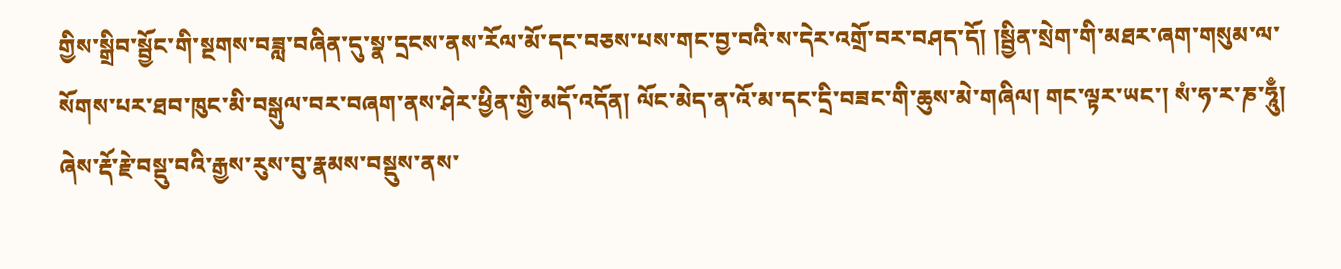གྱིས་སྒྲིབ་སྦྱོང་གི་སྔགས་བཟླ་བཞིན་དུ་སྣ་དྲངས་ནས་རོལ་མོ་དང་བཅས་པས་གང་བྱ་བའི་ས་དེར་འགྲོ་བར་བཤད་དོ། །སྦྱིན་སྲེག་གི་མཐར་ཞག་གསུམ་ལ་སོགས་པར་ཐབ་ཁུང་མི་བསྒུལ་བར་བཞག་ནས་ཤེར་ཕྱིན་གྱི་མདོ་འདོན། ལོང་མེད་ན་འོ་མ་དང་དྲི་བཟང་གི་ཆུས་མེ་གཞིལ། གང་ལྟར་ཡང་། སཾ་ཧ་ར་ཎ་ཧཱུྃ། ཞེས་རྡོ་རྗེ་བསྡུ་བའི་རྒྱས་རུས་བུ་རྣམས་བསྡུས་ནས་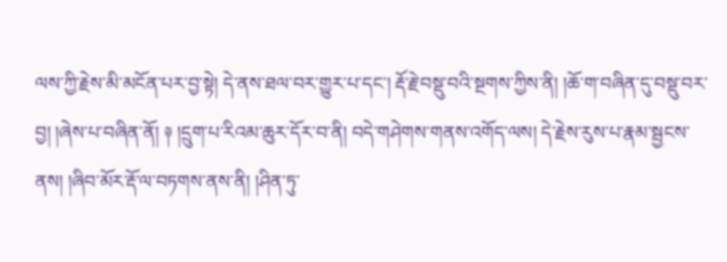ལས་ཀྱི་རྗེས་མི་མངོན་པར་བྱ་སྟེ། དེ་ནས་ཐལ་བར་གྱུར་པ་དང་། རྡོ་རྗེ་བསྡུ་བའི་སྔགས་ཀྱིས་ནི། །ཆོ་ག་བཞིན་དུ་བསྡུ་བར་བྱ། །ཞེས་པ་བཞིན་ནོ། ༈ །དྲུག་པ་རིའམ་ཆུར་དོར་བ་ནི། བདེ་གཤེགས་གནས་འགོད་ལས། དེ་རྗེས་རུས་པ་རྣམ་སྦྱངས་ནས། །ཞིབ་མོར་རྡོ་ལ་བཏགས་ནས་ནི། །ཤིན་ཏུ་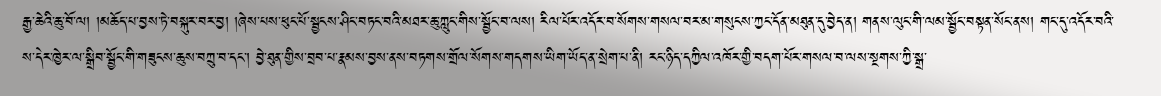རྒྱ་ཆེའི་ཆུ་བོ་ལ། །མཆོད་པ་བྱས་ཏེ་བསྐུར་བར་བྱ། །ཞེས་པས་ཕུང་པོ་སྦྱངས་ཤིང་བཏང་བའི་མཐར་ཆུ་ཀླུང་གིས་སྦྱོང་བ་ལས། རིལ་པོར་འདོར་བ་སོགས་གསལ་བར་མ་གསུངས་ཀྱང་དོན་མཐུན་དུ་བྱེད་ན། གནས་ལུང་གི་ལམ་སྦྱོང་བསྟན་སོང་ནས། གང་དུ་འདོར་བའི་ས་དེར་ཁྱེར་ལ་སྒྲིབ་སྦྱོང་གི་གཟུངས་ཆུས་བཀྲུ་བ་དང་། བྱེ་ཐུན་གྱིས་བྲབ་པ་རྣམས་བྱས་ནས་བཏགས་གྲོལ་སོགས་གདགས་ཡིག་ཡོད་ན་སྲེག་པ་ནི། རང་ཉིད་དཀྱིལ་འཁོར་གྱི་བདག་པོར་གསལ་བ་ལས་སྔགས་ཀྱི་སྒྲ་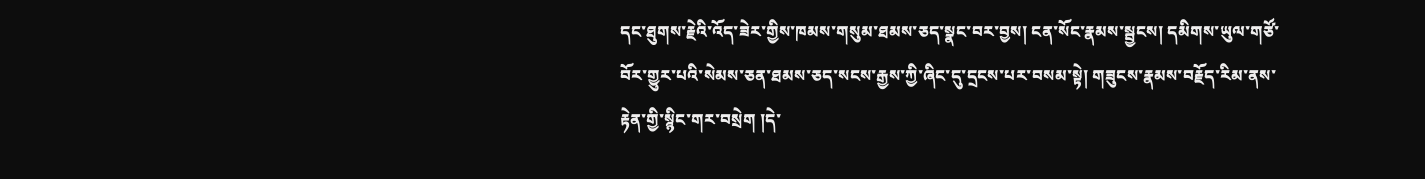དང་ཐུགས་རྗེའི་འོད་ཟེར་གྱིས་ཁམས་གསུམ་ཐམས་ཅད་སྣང་བར་བྱས། ངན་སོང་རྣམས་སྦྱངས། དམིགས་ཡུལ་གཙོ་བོར་གྱུར་པའི་སེམས་ཅན་ཐམས་ཅད་སངས་རྒྱས་ཀྱི་ཞིང་དུ་དྲངས་པར་བསམ་སྟེ། གཟུངས་རྣམས་བརྗོད་རིམ་ནས་རྟེན་གྱི་སྙིང་གར་བསྲེག །དེ་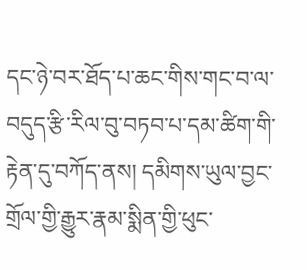དང་ཉེ་བར་ཐོད་པ་ཆང་གིས་གང་བ་ལ་བདུད་རྩི་རིལ་བུ་བཏབ་པ་དམ་ཚིག་གི་རྟེན་དུ་བཀོད་ནས། དམིགས་ཡུལ་བྱང་གྲོལ་གྱི་རྒྱུར་རྣམ་སྨིན་གྱི་ཕུང་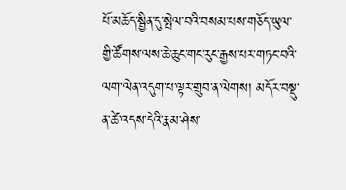པོ་མཆོད་སྦྱིན་དུ་སྤེལ་བའི་བསམ་པས་གཅོད་ཡུལ་གྱི་ཚོགས་ལས་ཆེ་ཆུང་གང་རུང་རྒྱས་པར་གཏང་བའི་ལག་ལེན་འདུག་པ་ལྟར་གྲུབ་ན་ལེགས། མདོར་བསྡུ་ན་ཚེ་འདས་དེའི་རྣམ་ཤེས་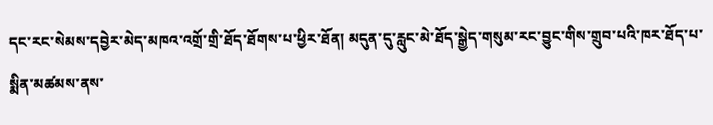དང་རང་སེམས་དབྱེར་མེད་མཁའ་འགྲོ་གྲི་ཐོད་ཐོགས་པ་ཕྱིར་ཐོན། མདུན་དུ་རླུང་མེ་ཐོད་སྒྱེད་གསུམ་རང་བྱུང་གིས་གྲུབ་པའི་ཁར་ཐོད་པ་སྨིན་མཚམས་ནས་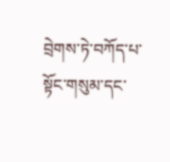བྲེགས་ཏེ་བཀོད་པ་སྟོང་གསུམ་དང་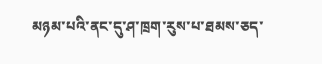མཉམ་པའི་ནང་དུ་ཤ་ཁྲག་རུས་པ་ཐམས་ཅད་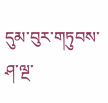དུམ་བུར་གཏུབས་ཤ་ལྔ་